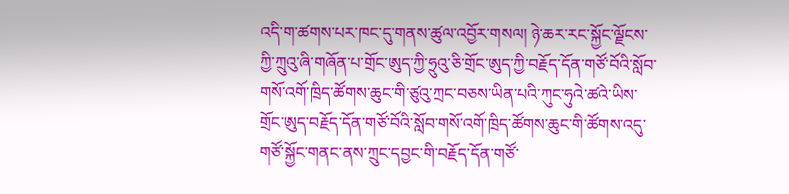འདི་ག་ཚགས་པར་ཁང་དུ་གནས་ཚུལ་འབྱོར་གསལ། ཉེ་ཆར་རང་སྐྱོང་ལྗོངས་ཀྱི་ཀྲུའུ་ཞི་གཞོན་པ་གྲོང་ཨུད་ཀྱི་ཧྲུའུ་ཅི་གྲོང་ཨུད་ཀྱི་བརྗོད་དོན་གཙོ་བོའི་སློབ་གསོ་འགོ་ཁྲིད་ཚོགས་ཆུང་གི་ཙུའུ་ཀྲང་བཅས་ཡིན་པའི་ཀུང་ཧུའེ་ཚའེ་ཡིས་གྲོང་ཨུད་བརྗོད་དོན་གཙོ་བོའི་སློབ་གསོ་འགོ་ཁྲིད་ཚོགས་ཆུང་གི་ཚོགས་འདུ་གཙོ་སྐྱོང་གནང་ནས་ཀྲུང་དབྱང་གི་བརྗོད་དོན་གཙོ་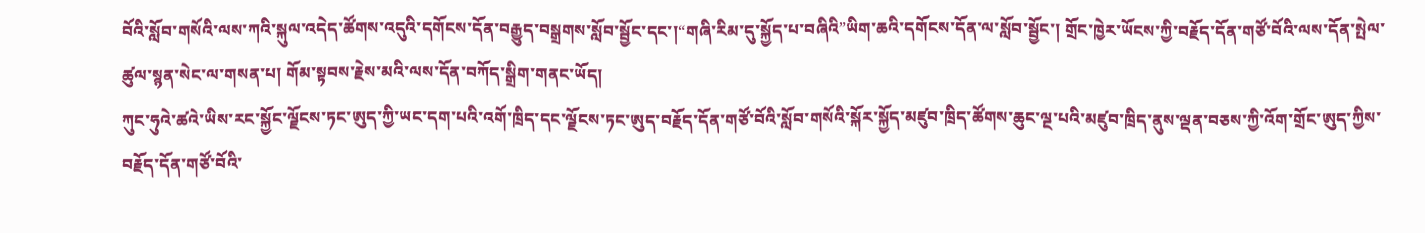བོའི་སློབ་གསོའི་ལས་ཀའི་སྐུལ་འདེད་ཚོགས་འདུའི་དགོངས་དོན་བརྒྱུད་བསྒྲགས་སློབ་སྦྱོང་དང་།“གཞི་རིམ་དུ་སྐྱོད་པ་བཞིའི”ཡིག་ཆའི་དགོངས་དོན་ལ་སློབ་སྦྱོང་། གྲོང་ཁྱེར་ཡོངས་ཀྱི་བརྗོད་དོན་གཙོ་བོའི་ལས་དོན་སྤེལ་ཚུལ་སྙན་སེང་ལ་གསན་པ། གོམ་སྟབས་རྗེས་མའི་ལས་དོན་བཀོད་སྒྲིག་གནང་ཡོད།
ཀུང་ཧུའེ་ཚའེ་ཡིས་རང་སྐྱོང་ལྗོངས་ཏང་ཨུད་ཀྱི་ཡང་དག་པའི་འགོ་ཁྲིད་དང་ལྗོངས་ཏང་ཨུད་བརྗོད་དོན་གཙོ་བོའི་སློབ་གསོའི་སྐོར་སྐྱོད་མཛུབ་ཁྲིད་ཚོགས་ཆུང་ལྔ་པའི་མཛུབ་ཁྲིད་ནུས་ལྡན་བཅས་ཀྱི་འོག་གྲོང་ཨུད་ཀྱིས་བརྗོད་དོན་གཙོ་བོའི་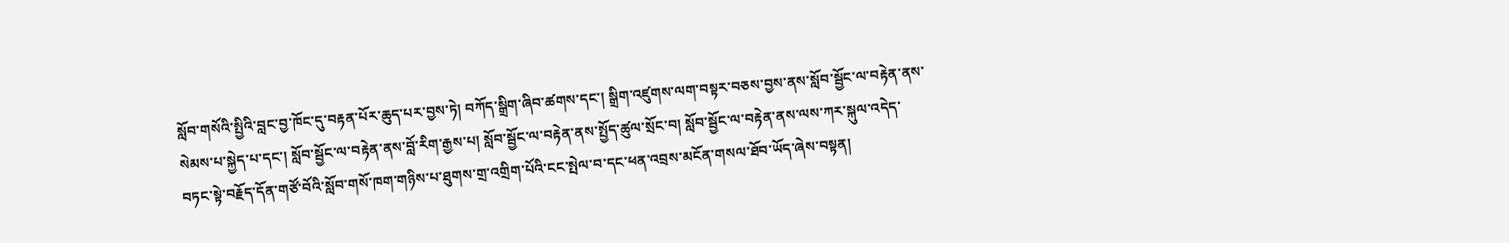སློབ་གསོའི་སྤྱིའི་བླང་བྱ་ཁོང་དུ་བརྟན་པོར་ཆུད་པར་བྱས་ཏེ། བཀོད་སྒྲིག་ཞིབ་ཚགས་དང་། སྒྲིག་འཛུགས་ལག་བསྟར་བཅས་བྱས་ནས་སློབ་སྦྱོང་ལ་བརྟེན་ནས་སེམས་པ་སྐྱེད་པ་དང་། སློབ་སྦྱོང་ལ་བརྟེན་ནས་བློ་རིག་རྒྱས་པ། སློབ་སྦྱོང་ལ་བརྟེན་ནས་སྤྱོད་ཚུལ་སྲོང་བ། སློབ་སྦྱོང་ལ་བརྟེན་ནས་ལས་ཀར་སྐུལ་འདེད་བཏང་སྟེ་བརྗོད་དོན་གཙོ་བོའི་སློབ་གསོ་ཁག་གཉིས་པ་ཐུགས་གྲ་འགྲིག་པོའི་ངང་སྤེལ་བ་དང་ཕན་འབྲས་མངོན་གསལ་ཐོབ་ཡོད་ཞེས་བསྟན།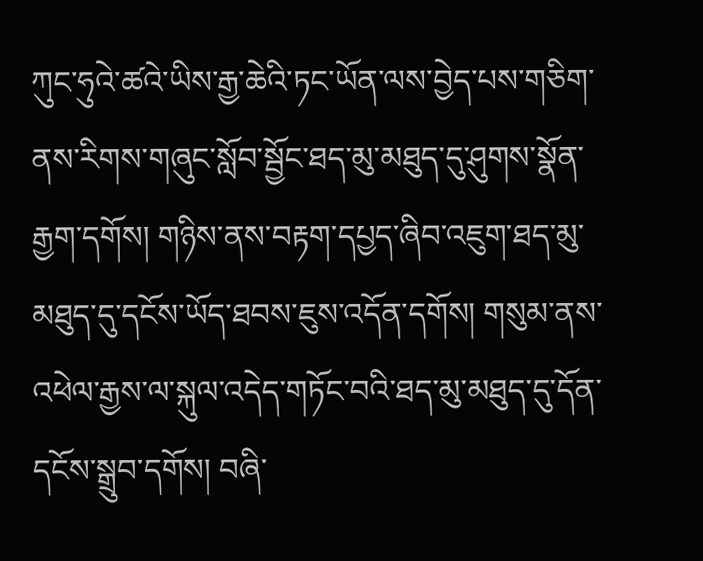ཀུང་ཧུའེ་ཚའེ་ཡིས་རྒྱ་ཆེའི་ཏང་ཡོན་ལས་བྱེད་པས་གཅིག་ནས་རིགས་གཞུང་སློབ་སྦྱོང་ཐད་མུ་མཐུད་དུ་ཤུགས་སྣོན་རྒྱག་དགོས། གཉིས་ནས་བརྟག་དཔྱད་ཞིབ་འཇུག་ཐད་མུ་མཐུད་དུ་དངོས་ཡོད་ཐབས་ཇུས་འདོན་དགོས། གསུམ་ནས་འཕེལ་རྒྱས་ལ་སྐུལ་འདེད་གཏོང་བའི་ཐད་མུ་མཐུད་དུ་དོན་དངོས་སྒྲུབ་དགོས། བཞི་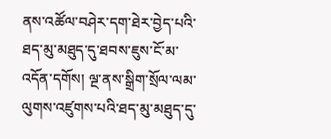ནས་འཚོལ་བཤེར་དག་ཐེར་བྱེད་པའི་ཐད་མུ་མཐུད་དུ་ཐབས་ཇུས་ངོ་མ་འདོན་དགོས། ལྔ་ནས་སྒྲིག་སྲོལ་ལམ་ལུགས་འཛུགས་པའི་ཐད་མུ་མཐུད་དུ་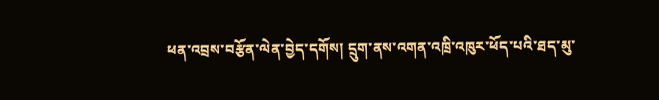ཕན་འབྲས་བརྩོན་ལེན་བྱེད་དགོས། དྲུག་ནས་འགན་འཁྲི་འཁུར་ཕོད་པའི་ཐད་མུ་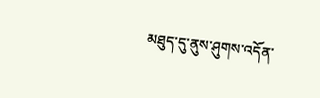མཐུད་དུ་ནུས་ཤུགས་འདོན་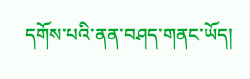དགོས་པའི་ནན་བཤད་གནང་ཡོད།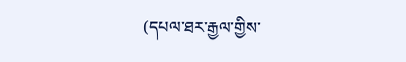(དཔལ་ཐར་རྒྱལ་གྱིས་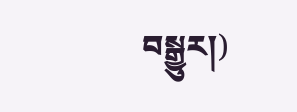བསྒྱུར།)